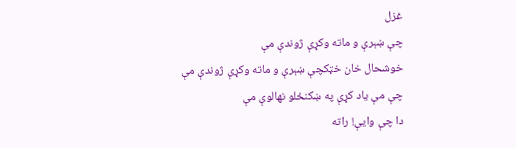غزل
چې ښېرې و ماته وکړې ژوندې مې
خوشحال خان خټکچې ښېرې و ماته وکړې ژوندې مې
چې مې ياد کړې په ښکنځلو نهالوې مې
دا چې وايې! راته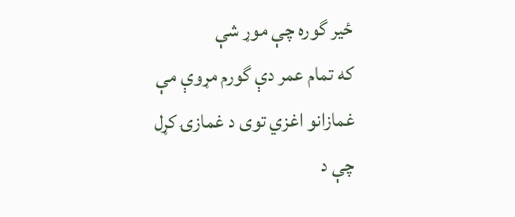ځير گوره چې موړ شې
که تمام عمر دې گورم مړوې مې
غمازانو اغزي توی د غمازۍ کړل
چې د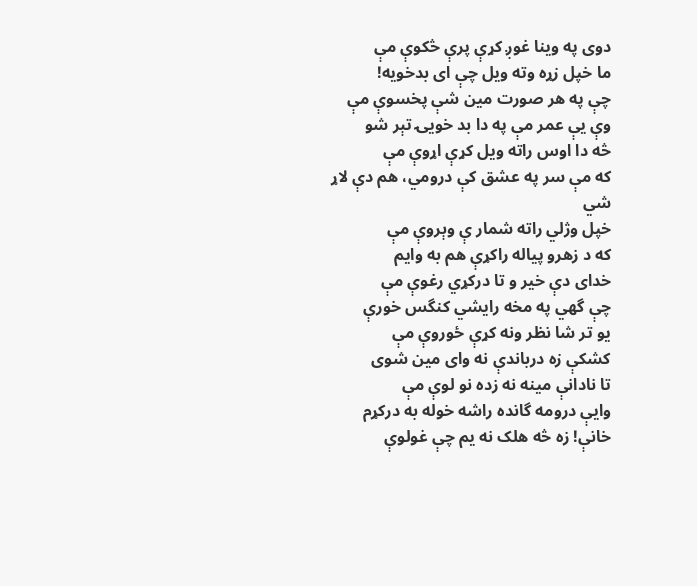دوی په وينا غوږ کړې پرې څکوې مې
ما خپل زړه وته ويل چې ای بدخويه!
چې په هر صورت مين شې پخسوې مې
وې يې عمر مې په دا بد خويۍ تېر شو
څه دا اوس راته ويل کړې اړوې مې
که مې سر په عشق کې درومي، هم دې لاړ شي
خپل وژلي راته شمار ې وېروې مې
که د زهرو پياله راکړې هم به وايم
خدای دې خير و تا درکړي رغوې مې
چې گهي په مخه رايشي کنگس خورې
يو تر شا نظر ونه کړې ځوروې مې
کشکې زه درباندې نه وای مين شوی
تا نادانې مينه نه زده نو لوې مې
وايې درومه گانده راشه خوله به درکړم
خانې! زه څه هلک نه يم چې غولوې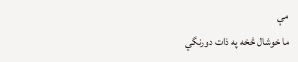مې
ما خوشال څخه په ذات دورنگي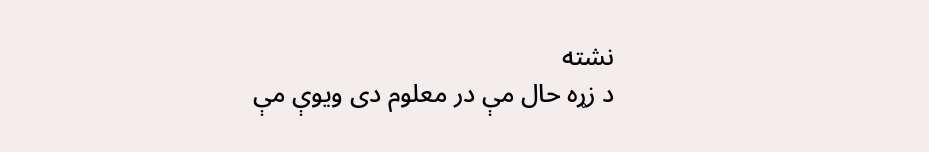نشته
د زړه حال مې در معلوم دی ويوې مې